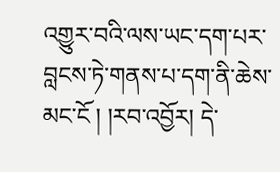འགྱུར་བའི་ལས་ཡང་དག་པར་བླངས་ཏེ་གནས་པ་དག་ནི་ཆེས་མང་ངོ ། །རབ་འབྱོར། དེ་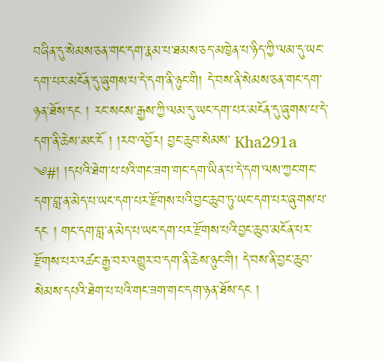བཞིན་དུ་སེམས་ཅན་གང་དག་རྣམ་པ་ཐམས་ཅད་མཁྱེན་པ་ཉིད་ཀྱི་ལམ་དུ་ཡང་དག་པར་མངོན་དུ་ཞུགས་པ་དེ་དག་ནི་ཉུང་གི། དེ་བས་ནི་སེམས་ཅན་གང་དག་ཉན་ཐོས་དང ། རང་སངས་རྒྱས་ཀྱི་ལམ་དུ་ཡང་དག་པར་མངོན་དུ་ཞུགས་པ་དེ་དག་ནི་ཆེས་མང་ངོ ། །རབ་འབྱོར། བྱང་ཆུབ་སེམས་ Kha291a ༄#། །དཔའི་ཐེག་པ་པའི་གང་ཟག་གང་དག་ཡིན་པ་དེ་དག་ལས་ཀྱང་གང་དག་བླ་ན་མེད་པ་ཡང་དག་པར་རྫོགས་པའི་བྱང་ཆུབ་ཏུ་ཡང་དག་པར་ཞུགས་པ་དང ། གང་དག་བླ་ན་མེད་པ་ཡང་དག་པར་རྫོགས་པའི་བྱང་ཆུབ་མངོན་པར་རྫོགས་པར་འཚང་རྒྱ་བར་འགྱུར་བ་དག་ནི་ཆེས་ཉུང་གི། དེ་བས་ནི་བྱང་ཆུབ་སེམས་དཔའི་ཐེག་པ་པའི་གང་ཟག་གང་དག་ཉན་ཐོས་དང །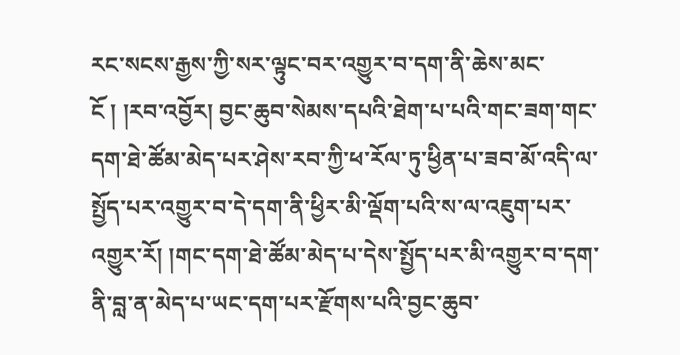རང་སངས་རྒྱས་ཀྱི་སར་ལྟུང་བར་འགྱུར་བ་དག་ནི་ཆེས་མང་ངོ ། །རབ་འབྱོར། བྱང་ཆུབ་སེམས་དཔའི་ཐེག་པ་པའི་གང་ཟག་གང་དག་ཐེ་ཚོམ་མེད་པར་ཤེས་རབ་ཀྱི་ཕ་རོལ་ཏུ་ཕྱིན་པ་ཟབ་མོ་འདི་ལ་སྤྱོད་པར་འགྱུར་བ་དེ་དག་ནི་ཕྱིར་མི་ལྡོག་པའི་ས་ལ་འཇུག་པར་འགྱུར་རོ། །གང་དག་ཐེ་ཚོམ་མེད་པ་དེས་སྤྱོད་པར་མི་འགྱུར་བ་དག་ནི་བླ་ན་མེད་པ་ཡང་དག་པར་རྫོགས་པའི་བྱང་ཆུབ་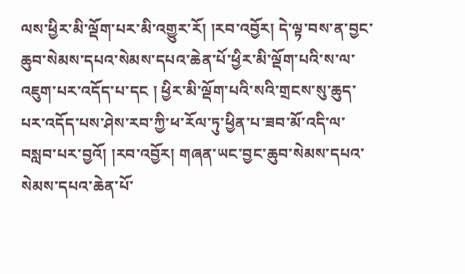ལས་ཕྱིར་མི་ལྡོག་པར་མི་འགྱུར་རོ། །རབ་འབྱོར། དེ་ལྟ་བས་ན་བྱང་ཆུབ་སེམས་དཔའ་སེམས་དཔའ་ཆེན་པོ་ཕྱིར་མི་ལྡོག་པའི་ས་ལ་འཇུག་པར་འདོད་པ་དང ། ཕྱིར་མི་ལྡོག་པའི་སའི་གྲངས་སུ་ཆུད་པར་འདོད་པས་ཤེས་རབ་ཀྱི་ཕ་རོལ་ཏུ་ཕྱིན་པ་ཟབ་མོ་འདི་ལ་བསླབ་པར་བྱའོ། །རབ་འབྱོར། གཞན་ཡང་བྱང་ཆུབ་སེམས་དཔའ་སེམས་དཔའ་ཆེན་པོ་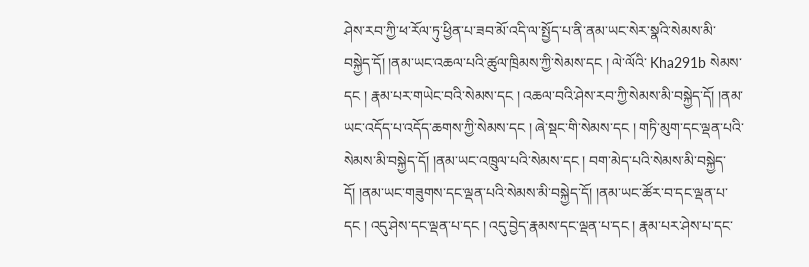ཤེས་རབ་ཀྱི་ཕ་རོལ་ཏུ་ཕྱིན་པ་ཟབ་མོ་འདི་ལ་སྤྱོད་པ་ནི་ནམ་ཡང་སེར་སྣའི་སེམས་མི་བསྐྱེད་དོ། །ནམ་ཡང་འཆལ་པའི་ཚུལ་ཁྲིམས་ཀྱི་སེམས་དང ། ལེ་ལོའི་ Kha291b སེམས་དང ། རྣམ་པར་གཡེང་བའི་སེམས་དང ། འཆལ་བའི་ཤེས་རབ་ཀྱི་སེམས་མི་བསྐྱེད་དོ། །ནམ་ཡང་འདོད་པ་འདོད་ཆགས་ཀྱི་སེམས་དང ། ཞེ་སྡང་གི་སེམས་དང ། གཏི་མུག་དང་ལྡན་པའི་སེམས་མི་བསྐྱེད་དོ། །ནམ་ཡང་འཁྲུལ་པའི་སེམས་དང ། བག་མེད་པའི་སེམས་མི་བསྐྱེད་དོ། །ནམ་ཡང་གཟུགས་དང་ལྡན་པའི་སེམས་མི་བསྐྱེད་དོ། །ནམ་ཡང་ཚོར་བ་དང་ལྡན་པ་དང ། འདུ་ཤེས་དང་ལྡན་པ་དང ། འདུ་བྱེད་རྣམས་དང་ལྡན་པ་དང ། རྣམ་པར་ཤེས་པ་དང་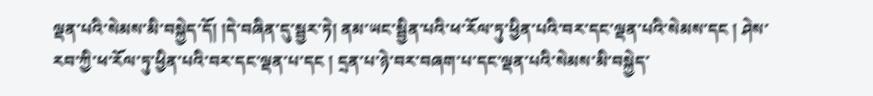ལྡན་པའི་སེམས་མི་བསྐྱེད་དོ། །དེ་བཞིན་དུ་སྦྱར་ཏེ། ནམ་ཡང་སྦྱིན་པའི་ཕ་རོལ་ཏུ་ཕྱིན་པའི་བར་དང་ལྡན་པའི་སེམས་དང ། ཤེས་རབ་ཀྱི་ཕ་རོལ་ཏུ་ཕྱིན་པའི་བར་དང་ལྡན་པ་དང ། དྲན་པ་ཉེ་བར་བཞག་པ་དང་ལྡན་པའི་སེམས་མི་བསྐྱེད་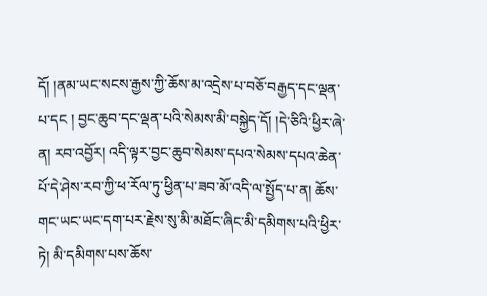དོ། །ནམ་ཡང་སངས་རྒྱས་ཀྱི་ཆོས་མ་འདྲེས་པ་བཅོ་བརྒྱད་དང་ལྡན་པ་དང ། བྱང་ཆུབ་དང་ལྡན་པའི་སེམས་མི་བསྐྱེད་དོ། །དེ་ཅིའི་ཕྱིར་ཞེ་ན། རབ་འབྱོར། འདི་ལྟར་བྱང་ཆུབ་སེམས་དཔའ་སེམས་དཔའ་ཆེན་པོ་དེ་ཤེས་རབ་ཀྱི་ཕ་རོལ་ཏུ་ཕྱིན་པ་ཟབ་མོ་འདི་ལ་སྤྱོད་པ་ན། ཆོས་གང་ཡང་ཡང་དག་པར་རྗེས་སུ་མི་མཐོང་ཞིང་མི་དམིགས་པའི་ཕྱིར་ཏེ། མི་དམིགས་པས་ཆོས་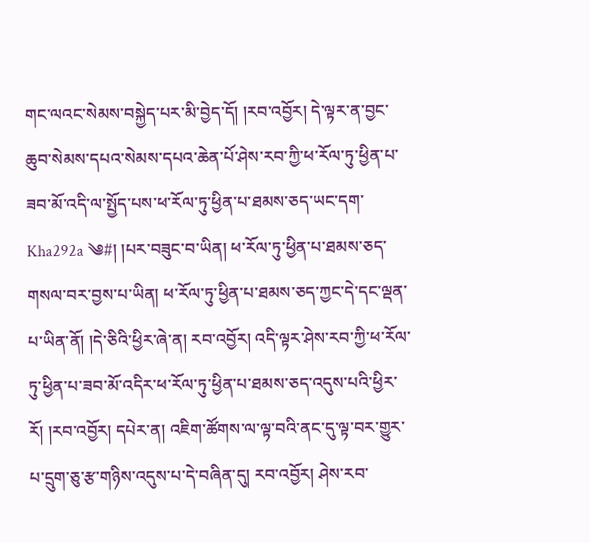གང་ལའང་སེམས་བསྐྱེད་པར་མི་བྱེད་དོ། །རབ་འབྱོར། དེ་ལྟར་ན་བྱང་ཆུབ་སེམས་དཔའ་སེམས་དཔའ་ཆེན་པོ་ཤེས་རབ་ཀྱི་ཕ་རོལ་ཏུ་ཕྱིན་པ་ཟབ་མོ་འདི་ལ་སྤྱོད་པས་ཕ་རོལ་ཏུ་ཕྱིན་པ་ཐམས་ཅད་ཡང་དག་ Kha292a ༄#། །པར་བཟུང་བ་ཡིན། ཕ་རོལ་ཏུ་ཕྱིན་པ་ཐམས་ཅད་གསལ་བར་བྱས་པ་ཡིན། ཕ་རོལ་ཏུ་ཕྱིན་པ་ཐམས་ཅད་ཀྱང་དེ་དང་ལྡན་པ་ཡིན་ནོ། །དེ་ཅིའི་ཕྱིར་ཞེ་ན། རབ་འབྱོར། འདི་ལྟར་ཤེས་རབ་ཀྱི་ཕ་རོལ་ཏུ་ཕྱིན་པ་ཟབ་མོ་འདིར་ཕ་རོལ་ཏུ་ཕྱིན་པ་ཐམས་ཅད་འདུས་པའི་ཕྱིར་རོ། །རབ་འབྱོར། དཔེར་ན། འཇིག་ཚོགས་ལ་ལྟ་བའི་ནང་དུ་ལྟ་བར་གྱུར་པ་དྲུག་ཅུ་རྩ་གཉིས་འདུས་པ་དེ་བཞིན་དུ། རབ་འབྱོར། ཤེས་རབ་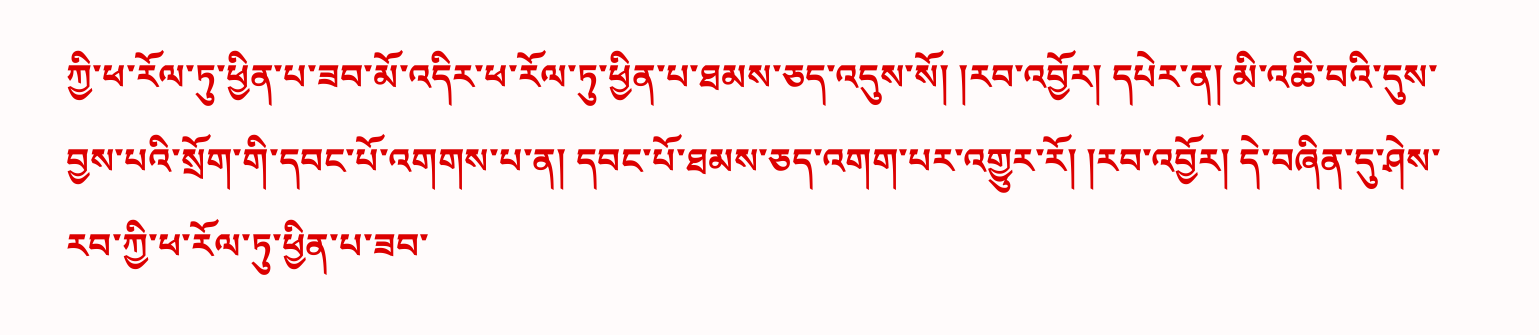ཀྱི་ཕ་རོལ་ཏུ་ཕྱིན་པ་ཟབ་མོ་འདིར་ཕ་རོལ་ཏུ་ཕྱིན་པ་ཐམས་ཅད་འདུས་སོ། །རབ་འབྱོར། དཔེར་ན། མི་འཆི་བའི་དུས་བྱས་པའི་སྲོག་གི་དབང་པོ་འགགས་པ་ན། དབང་པོ་ཐམས་ཅད་འགག་པར་འགྱུར་རོ། །རབ་འབྱོར། དེ་བཞིན་དུ་ཤེས་རབ་ཀྱི་ཕ་རོལ་ཏུ་ཕྱིན་པ་ཟབ་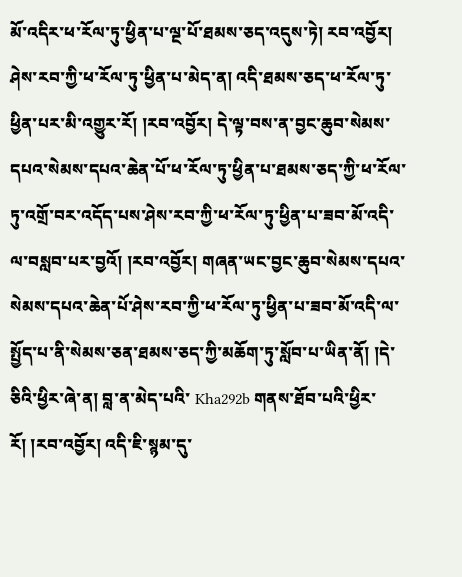མོ་འདིར་ཕ་རོལ་ཏུ་ཕྱིན་པ་ལྔ་པོ་ཐམས་ཅད་འདུས་ཏེ། རབ་འབྱོར། ཤེས་རབ་ཀྱི་ཕ་རོལ་ཏུ་ཕྱིན་པ་མེད་ན། འདི་ཐམས་ཅད་ཕ་རོལ་ཏུ་ཕྱིན་པར་མི་འགྱུར་རོ། །རབ་འབྱོར། དེ་ལྟ་བས་ན་བྱང་ཆུབ་སེམས་དཔའ་སེམས་དཔའ་ཆེན་པོ་ཕ་རོལ་ཏུ་ཕྱིན་པ་ཐམས་ཅད་ཀྱི་ཕ་རོལ་ཏུ་འགྲོ་བར་འདོད་པས་ཤེས་རབ་ཀྱི་ཕ་རོལ་ཏུ་ཕྱིན་པ་ཟབ་མོ་འདི་ལ་བསླབ་པར་བྱའོ། །རབ་འབྱོར། གཞན་ཡང་བྱང་ཆུབ་སེམས་དཔའ་སེམས་དཔའ་ཆེན་པོ་ཤེས་རབ་ཀྱི་ཕ་རོལ་ཏུ་ཕྱིན་པ་ཟབ་མོ་འདི་ལ་སྤྱོད་པ་ནི་སེམས་ཅན་ཐམས་ཅད་ཀྱི་མཆོག་ཏུ་སློབ་པ་ཡིན་ནོ། །དེ་ཅིའི་ཕྱིར་ཞེ་ན། བླ་ན་མེད་པའི་ Kha292b གནས་ཐོབ་པའི་ཕྱིར་རོ། །རབ་འབྱོར། འདི་ཇི་སྙམ་དུ་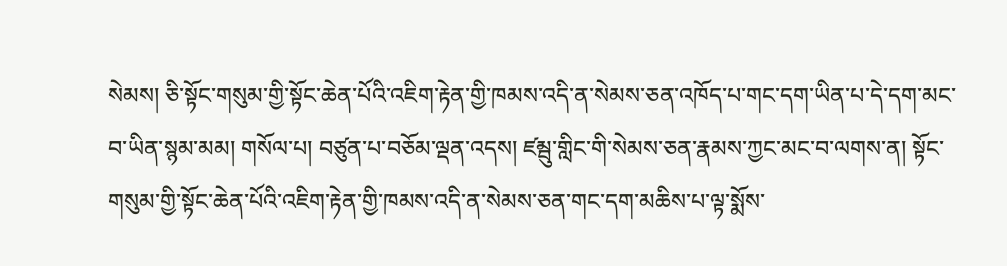སེམས། ཅི་སྟོང་གསུམ་གྱི་སྟོང་ཆེན་པོའི་འཇིག་རྟེན་གྱི་ཁམས་འདི་ན་སེམས་ཅན་འཁོད་པ་གང་དག་ཡིན་པ་དེ་དག་མང་བ་ཡིན་སྙམ་མམ། གསོལ་པ། བཙུན་པ་བཅོམ་ལྡན་འདས། ཛམྦུ་གླིང་གི་སེམས་ཅན་རྣམས་ཀྱང་མང་བ་ལགས་ན། སྟོང་གསུམ་གྱི་སྟོང་ཆེན་པོའི་འཇིག་རྟེན་གྱི་ཁམས་འདི་ན་སེམས་ཅན་གང་དག་མཆིས་པ་ལྟ་སྨོས་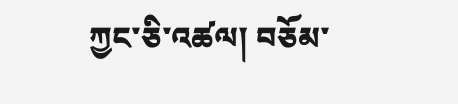ཀྱང་ཅི་འཚལ། བཅོམ་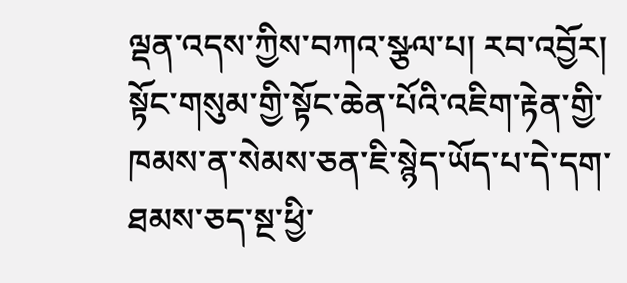ལྡན་འདས་ཀྱིས་བཀའ་སྩལ་པ། རབ་འབྱོར། སྟོང་གསུམ་གྱི་སྟོང་ཆེན་པོའི་འཇིག་རྟེན་གྱི་ཁམས་ན་སེམས་ཅན་ཇི་སྙེད་ཡོད་པ་དེ་དག་ཐམས་ཅད་སྔ་ཕྱི་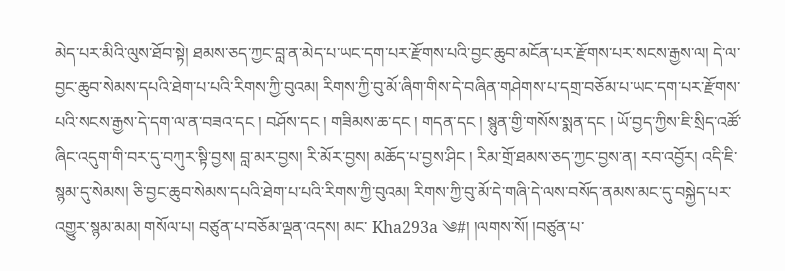མེད་པར་མིའི་ལུས་ཐོབ་སྟེ། ཐམས་ཅད་ཀྱང་བླ་ན་མེད་པ་ཡང་དག་པར་རྫོགས་པའི་བྱང་ཆུབ་མངོན་པར་རྫོགས་པར་སངས་རྒྱས་ལ། དེ་ལ་བྱང་ཆུབ་སེམས་དཔའི་ཐེག་པ་པའི་རིགས་ཀྱི་བུའམ། རིགས་ཀྱི་བུ་མོ་ཞིག་གིས་དེ་བཞིན་གཤེགས་པ་དགྲ་བཅོམ་པ་ཡང་དག་པར་རྫོགས་པའི་སངས་རྒྱས་དེ་དག་ལ་ན་བཟའ་དང ། བཤོས་དང ། གཟིམས་ཆ་དང ། གདན་དང ། སྙུན་གྱི་གསོས་སྨན་དང ། ཡོ་བྱད་ཀྱིས་ཇི་སྲིད་འཚོ་ཞིང་འདུག་གི་བར་དུ་བཀུར་སྟི་བྱས། བླ་མར་བྱས། རི་མོར་བྱས། མཆོད་པ་བྱས་ཤིང ། རིམ་གྲོ་ཐམས་ཅད་ཀྱང་བྱས་ན། རབ་འབྱོར། འདི་ཇི་སྙམ་དུ་སེམས། ཅི་བྱང་ཆུབ་སེམས་དཔའི་ཐེག་པ་པའི་རིགས་ཀྱི་བུའམ། རིགས་ཀྱི་བུ་མོ་དེ་གཞི་དེ་ལས་བསོད་ནམས་མང་དུ་བསྐྱེད་པར་འགྱུར་སྙམ་མམ། གསོལ་པ། བཙུན་པ་བཅོམ་ལྡན་འདས། མང་ Kha293a ༄#། །ལགས་སོ། །བཙུན་པ་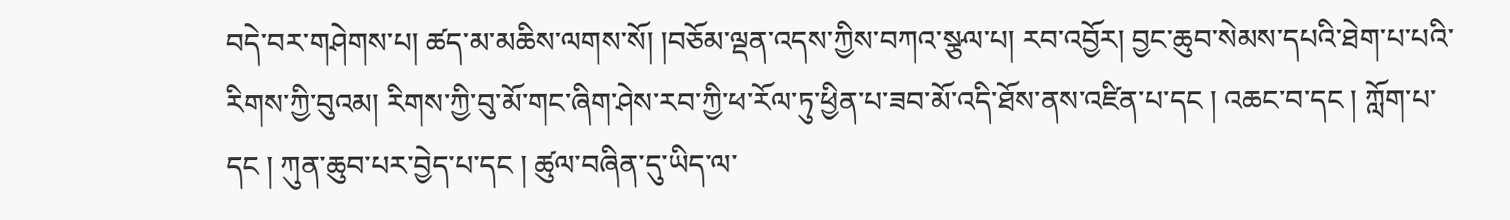བདེ་བར་གཤེགས་པ། ཚད་མ་མཆིས་ལགས་སོ། །བཅོམ་ལྡན་འདས་ཀྱིས་བཀའ་སྩལ་པ། རབ་འབྱོར། བྱང་ཆུབ་སེམས་དཔའི་ཐེག་པ་པའི་རིགས་ཀྱི་བུའམ། རིགས་ཀྱི་བུ་མོ་གང་ཞིག་ཤེས་རབ་ཀྱི་ཕ་རོལ་ཏུ་ཕྱིན་པ་ཟབ་མོ་འདི་ཐོས་ནས་འཛིན་པ་དང ། འཆང་བ་དང ། ཀློག་པ་དང ། ཀུན་ཆུབ་པར་བྱེད་པ་དང ། ཚུལ་བཞིན་དུ་ཡིད་ལ་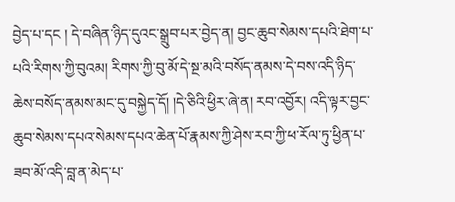བྱེད་པ་དང ། དེ་བཞིན་ཉིད་དུའང་སྒྲུབ་པར་བྱེད་ན། བྱང་ཆུབ་སེམས་དཔའི་ཐེག་པ་པའི་རིགས་ཀྱི་བུའམ། རིགས་ཀྱི་བུ་མོ་དེ་སྔ་མའི་བསོད་ནམས་དེ་བས་འདི་ཉིད་ཆེས་བསོད་ནམས་མང་དུ་བསྐྱེད་དོ། །དེ་ཅིའི་ཕྱིར་ཞེ་ན། རབ་འབྱོར། འདི་ལྟར་བྱང་ཆུབ་སེམས་དཔའ་སེམས་དཔའ་ཆེན་པོ་རྣམས་ཀྱི་ཤེས་རབ་ཀྱི་ཕ་རོལ་ཏུ་ཕྱིན་པ་ཟབ་མོ་འདི་བླ་ན་མེད་པ་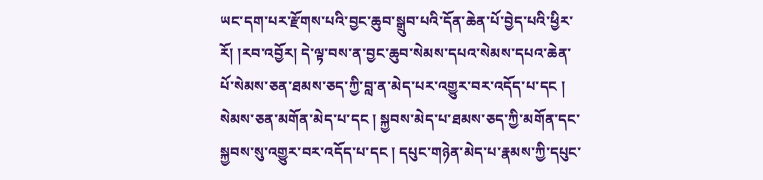ཡང་དག་པར་རྫོགས་པའི་བྱང་ཆུབ་སྒྲུབ་པའི་དོན་ཆེན་པོ་བྱེད་པའི་ཕྱིར་རོ། །རབ་འབྱོར། དེ་ལྟ་བས་ན་བྱང་ཆུབ་སེམས་དཔའ་སེམས་དཔའ་ཆེན་པོ་སེམས་ཅན་ཐམས་ཅད་ཀྱི་བླ་ན་མེད་པར་འགྱུར་བར་འདོད་པ་དང ། སེམས་ཅན་མགོན་མེད་པ་དང ། སྐྱབས་མེད་པ་ཐམས་ཅད་ཀྱི་མགོན་དང་སྐྱབས་སུ་འགྱུར་བར་འདོད་པ་དང ། དཔུང་གཉེན་མེད་པ་རྣམས་ཀྱི་དཔུང་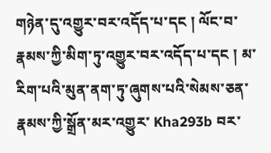གཉེན་དུ་འགྱུར་བར་འདོད་པ་དང ། ལོང་བ་རྣམས་ཀྱི་མིག་ཏུ་འགྱུར་བར་འདོད་པ་དང ། མ་རིག་པའི་མུན་ནག་ཏུ་ཞུགས་པའི་སེམས་ཅན་རྣམས་ཀྱི་སྒྲོན་མར་འགྱུར་ Kha293b བར་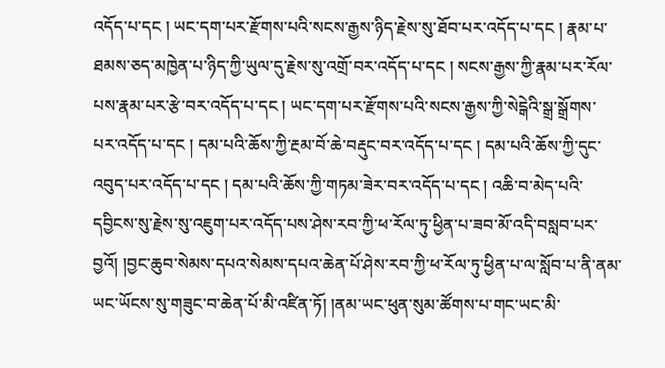འདོད་པ་དང ། ཡང་དག་པར་རྫོགས་པའི་སངས་རྒྱས་ཉིད་རྗེས་སུ་ཐོབ་པར་འདོད་པ་དང ། རྣམ་པ་ཐམས་ཅད་མཁྱེན་པ་ཉིད་ཀྱི་ཡུལ་དུ་རྗེས་སུ་འགྲོ་བར་འདོད་པ་དང ། སངས་རྒྱས་ཀྱི་རྣམ་པར་རོལ་པས་རྣམ་པར་རྩེ་བར་འདོད་པ་དང ། ཡང་དག་པར་རྫོགས་པའི་སངས་རྒྱས་ཀྱི་སེངྒེའི་སྒྲ་སྒྲོགས་པར་འདོད་པ་དང ། དམ་པའི་ཆོས་ཀྱི་རྔམ་བོ་ཆེ་བརྡུང་བར་འདོད་པ་དང ། དམ་པའི་ཆོས་ཀྱི་དུང་འབུད་པར་འདོད་པ་དང ། དམ་པའི་ཆོས་ཀྱི་གཏམ་ཟེར་བར་འདོད་པ་དང ། འཆི་བ་མེད་པའི་དབྱིངས་སུ་རྗེས་སུ་འཇུག་པར་འདོད་པས་ཤེས་རབ་ཀྱི་ཕ་རོལ་ཏུ་ཕྱིན་པ་ཟབ་མོ་འདི་བསླབ་པར་བྱའོ། །བྱང་ཆུབ་སེམས་དཔའ་སེམས་དཔའ་ཆེན་པོ་ཤེས་རབ་ཀྱི་ཕ་རོལ་ཏུ་ཕྱིན་པ་ལ་སློབ་པ་ནི་ནམ་ཡང་ཡོངས་སུ་གཟུང་བ་ཆེན་པོ་མི་འཛིན་ཏོ། །ནམ་ཡང་ཕུན་སུམ་ཚོགས་པ་གང་ཡང་མི་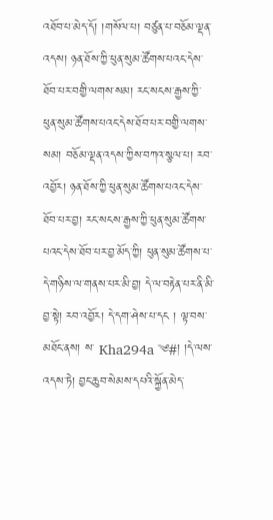འཐོབ་པ་མེད་དོ། །གསོལ་པ། བཙུན་པ་བཅོམ་ལྡན་འདས། ཉན་ཐོས་ཀྱི་ཕུན་སུམ་ཚོགས་པའང་དེས་ཐོབ་པར་བགྱི་ལགས་སམ། རང་སངས་རྒྱས་ཀྱི་ཕུན་སུམ་ཚོགས་པའང་དེས་ཐོབ་པར་བགྱི་ལགས་སམ། བཅོམ་ལྡན་འདས་ཀྱིས་བཀའ་སྩལ་པ། རབ་འབྱོར། ཉན་ཐོས་ཀྱི་ཕུན་སུམ་ཚོགས་པའང་དེས་ཐོབ་པར་བྱ། རང་སངས་རྒྱས་ཀྱི་ཕུན་སུམ་ཚོགས་པའང་དེས་ཐོབ་པར་བྱ་མོད་ཀྱི། ཕུན་སུམ་ཚོགས་པ་དེ་གཉིས་ལ་གནས་པར་མི་བྱ། དེ་ལ་བརྟེན་པར་ནི་མི་བྱ་སྟེ། རབ་འབྱོར། དེ་དག་ཤེས་པ་དང ། ལྟ་བས་མཐོང་ནས། ས་ Kha294a ༄#། །དེ་ལས་འདས་ཏེ། བྱང་ཆུབ་སེམས་དཔའི་སྐྱོན་མེད་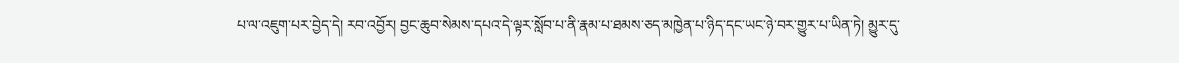པ་ལ་འཇུག་པར་བྱེད་དེ། རབ་འབྱོར། བྱང་ཆུབ་སེམས་དཔའ་དེ་ལྟར་སློབ་པ་ནི་རྣམ་པ་ཐམས་ཅད་མཁྱེན་པ་ཉིད་དང་ཡང་ཉེ་བར་གྱུར་པ་ཡིན་ཏེ། མྱུར་དུ་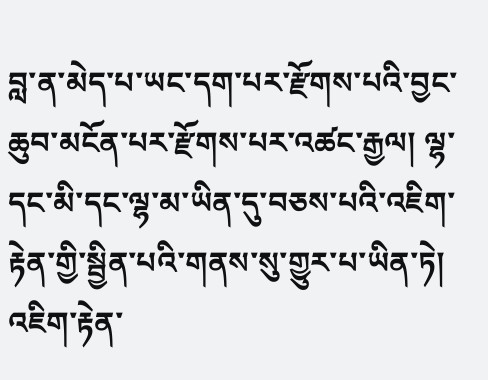བླ་ན་མེད་པ་ཡང་དག་པར་རྫོགས་པའི་བྱང་ཆུབ་མངོན་པར་རྫོགས་པར་འཚང་རྒྱལ། ལྷ་དང་མི་དང་ལྷ་མ་ཡིན་དུ་བཅས་པའི་འཇིག་རྟེན་གྱི་སྦྱིན་པའི་གནས་སུ་གྱུར་པ་ཡིན་ཏེ། འཇིག་རྟེན་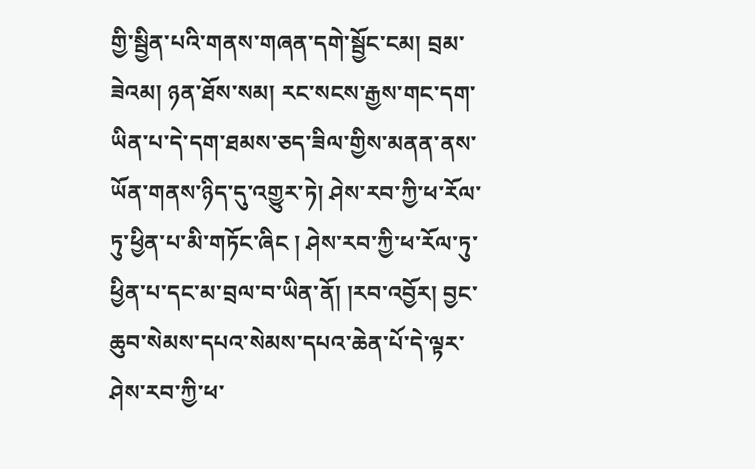གྱི་སྦྱིན་པའི་གནས་གཞན་དགེ་སྦྱོང་ངམ། བྲམ་ཟེའམ། ཉན་ཐོས་སམ། རང་སངས་རྒྱས་གང་དག་ཡིན་པ་དེ་དག་ཐམས་ཅད་ཟིལ་གྱིས་མནན་ནས་ཡོན་གནས་ཉིད་དུ་འགྱུར་ཏེ། ཤེས་རབ་ཀྱི་ཕ་རོལ་ཏུ་ཕྱིན་པ་མི་གཏོང་ཞིང ། ཤེས་རབ་ཀྱི་ཕ་རོལ་ཏུ་ཕྱིན་པ་དང་མ་བྲལ་བ་ཡིན་ནོ། །རབ་འབྱོར། བྱང་ཆུབ་སེམས་དཔའ་སེམས་དཔའ་ཆེན་པོ་དེ་ལྟར་ཤེས་རབ་ཀྱི་ཕ་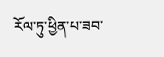རོལ་ཏུ་ཕྱིན་པ་ཟབ་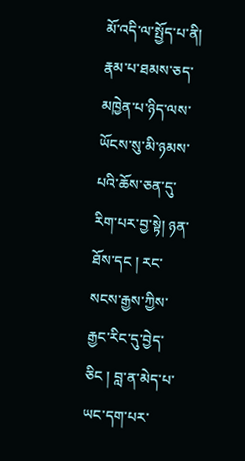མོ་འདི་ལ་སྤྱོད་པ་ནི། རྣམ་པ་ཐམས་ཅད་མཁྱེན་པ་ཉིད་ལས་ཡོངས་སུ་མི་ཉམས་པའི་ཆོས་ཅན་དུ་རིག་པར་བྱ་སྟེ། ཉན་ཐོས་དང ། རང་སངས་རྒྱས་ཀྱིས་རྒྱང་རིང་དུ་བྱེད་ཅིང ། བླ་ན་མེད་པ་ཡང་དག་པར་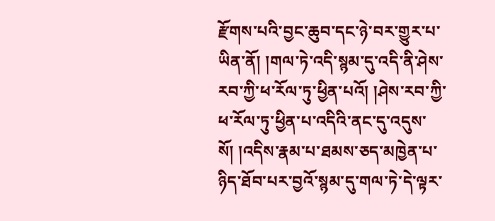རྫོགས་པའི་བྱང་ཆུབ་དང་ཉེ་བར་གྱུར་པ་ཡིན་ནོ། །གལ་ཏེ་འདི་སྙམ་དུ་འདི་ནི་ཤེས་རབ་ཀྱི་ཕ་རོལ་ཏུ་ཕྱིན་པའོ། །ཤེས་རབ་ཀྱི་ཕ་རོལ་ཏུ་ཕྱིན་པ་འདིའི་ནང་དུ་འདུས་སོ། །འདིས་རྣམ་པ་ཐམས་ཅད་མཁྱེན་པ་ཉིད་ཐོབ་པར་བྱའོ་སྙམ་དུ་གལ་ཏེ་དེ་ལྟར་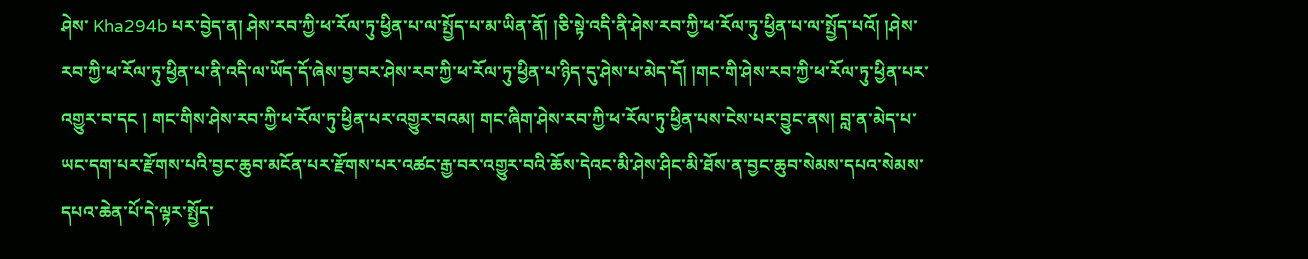ཤེས་ Kha294b པར་བྱེད་ན། ཤེས་རབ་ཀྱི་ཕ་རོལ་ཏུ་ཕྱིན་པ་ལ་སྤྱོད་པ་མ་ཡིན་ནོ། །ཅི་སྟེ་འདི་ནི་ཤེས་རབ་ཀྱི་ཕ་རོལ་ཏུ་ཕྱིན་པ་ལ་སྤྱོད་པའོ། །ཤེས་རབ་ཀྱི་ཕ་རོལ་ཏུ་ཕྱིན་པ་ནི་འདི་ལ་ཡོད་དོ་ཞེས་བྱ་བར་ཤེས་རབ་ཀྱི་ཕ་རོལ་ཏུ་ཕྱིན་པ་ཉིད་དུ་ཤེས་པ་མེད་དོ། །གང་གི་ཤེས་རབ་ཀྱི་ཕ་རོལ་ཏུ་ཕྱིན་པར་འགྱུར་བ་དང ། གང་གིས་ཤེས་རབ་ཀྱི་ཕ་རོལ་ཏུ་ཕྱིན་པར་འགྱུར་བའམ། གང་ཞིག་ཤེས་རབ་ཀྱི་ཕ་རོལ་ཏུ་ཕྱིན་པས་ངེས་པར་བྱུང་ནས། བླ་ན་མེད་པ་ཡང་དག་པར་རྫོགས་པའི་བྱང་ཆུབ་མངོན་པར་རྫོགས་པར་འཚང་རྒྱ་བར་འགྱུར་བའི་ཆོས་དེའང་མི་ཤེས་ཤིང་མི་ཐོས་ན་བྱང་ཆུབ་སེམས་དཔའ་སེམས་དཔའ་ཆེན་པོ་དེ་ལྟར་སྤྱོད་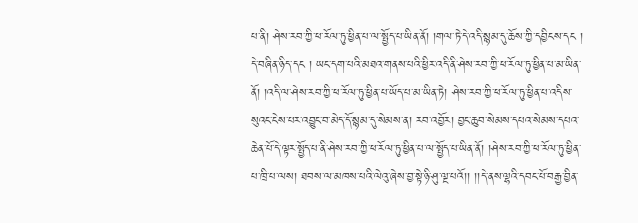པ་ནི། ཤེས་རབ་ཀྱི་ཕ་རོལ་ཏུ་ཕྱིན་པ་ལ་སྤྱོད་པ་ཡིན་ནོ། །གལ་ཏེ་དེ་འདི་སྙམ་དུ་ཆོས་ཀྱི་དབྱིངས་དང ། དེ་བཞིན་ཉིད་དང ། ཡང་དག་པའི་མཐའ་གནས་པའི་ཕྱིར་འདི་ནི་ཤེས་རབ་ཀྱི་ཕ་རོལ་ཏུ་ཕྱིན་པ་མ་ཡིན་ནོ། །འདི་ལ་ཤེས་རབ་ཀྱི་ཕ་རོལ་ཏུ་ཕྱིན་པ་ཡོད་པ་མ་ཡིན་ཏེ། ཤེས་རབ་ཀྱི་ཕ་རོལ་ཏུ་ཕྱིན་པ་འདིས་སུའང་ངེས་པར་འབྱུང་བ་མེད་དོ་སྙམ་དུ་སེམས་ན། རབ་འབྱོར། བྱང་ཆུབ་སེམས་དཔའ་སེམས་དཔའ་ཆེན་པོ་དེ་ལྟར་སྤྱོད་པ་ནི་ཤེས་རབ་ཀྱི་ཕ་རོལ་ཏུ་ཕྱིན་པ་ལ་སྤྱོད་པ་ཡིན་ནོ། །ཤེས་རབ་ཀྱི་ཕ་རོལ་ཏུ་ཕྱིན་པ་ཁྲི་པ་ལས། ཐབས་ལ་མཁས་པའི་ལེའུ་ཞེས་བྱ་སྟེ་ཉི་ཤུ་ལྔ་པའོ།། །།དེ་ནས་ལྷའི་དབང་པོ་བརྒྱ་བྱིན་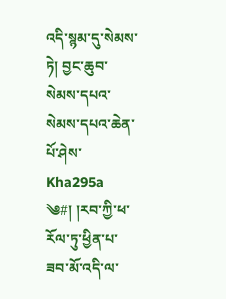འདི་སྙམ་དུ་སེམས་ཏེ། བྱང་ཆུབ་སེམས་དཔའ་སེམས་དཔའ་ཆེན་པོ་ཤེས་ Kha295a ༄#། །རབ་ཀྱི་ཕ་རོལ་ཏུ་ཕྱིན་པ་ཟབ་མོ་འདི་ལ་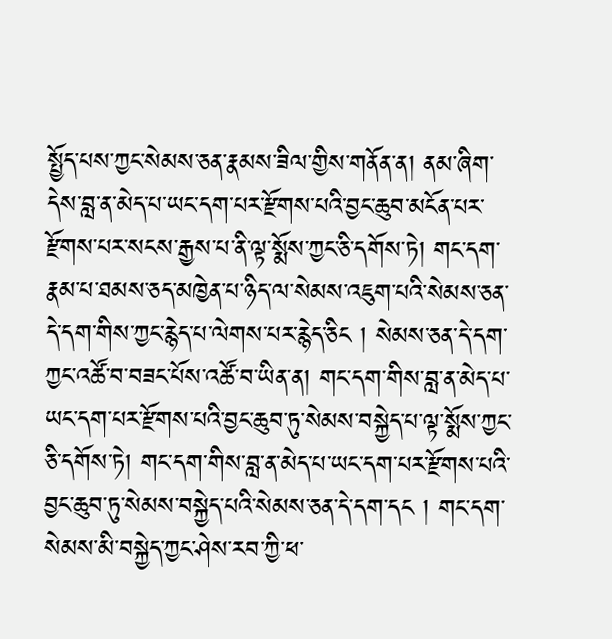སྤྱོད་པས་ཀྱང་སེམས་ཅན་རྣམས་ཟིལ་གྱིས་གནོན་ན། ནམ་ཞིག་དེས་བླ་ན་མེད་པ་ཡང་དག་པར་རྫོགས་པའི་བྱང་ཆུབ་མངོན་པར་རྫོགས་པར་སངས་རྒྱས་པ་ནི་ལྟ་སྨོས་ཀྱང་ཅི་དགོས་ཏེ། གང་དག་རྣམ་པ་ཐམས་ཅད་མཁྱེན་པ་ཉིད་ལ་སེམས་འཇུག་པའི་སེམས་ཅན་དེ་དག་གིས་ཀྱང་རྙེད་པ་ལེགས་པར་རྙེད་ཅིང ། སེམས་ཅན་དེ་དག་ཀྱང་འཚོ་བ་བཟང་པོས་འཚོ་བ་ཡིན་ན། གང་དག་གིས་བླ་ན་མེད་པ་ཡང་དག་པར་རྫོགས་པའི་བྱང་ཆུབ་ཏུ་སེམས་བསྐྱེད་པ་ལྟ་སྨོས་ཀྱང་ཅི་དགོས་ཏེ། གང་དག་གིས་བླ་ན་མེད་པ་ཡང་དག་པར་རྫོགས་པའི་བྱང་ཆུབ་ཏུ་སེམས་བསྐྱེད་པའི་སེམས་ཅན་དེ་དག་དང ། གང་དག་སེམས་མི་བསྐྱེད་ཀྱང་ཤེས་རབ་ཀྱི་ཕ་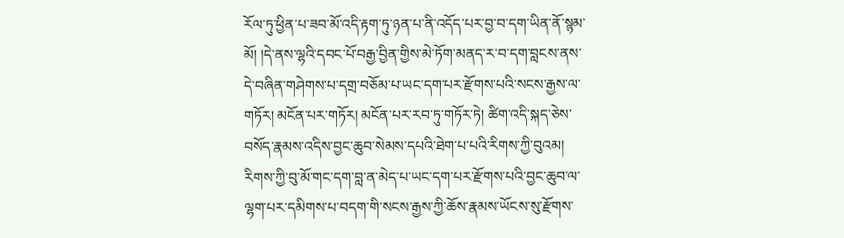རོལ་ཏུ་ཕྱིན་པ་ཟབ་མོ་འདི་རྟག་ཏུ་ཉན་པ་ནི་འདོད་པར་བྱ་བ་དག་ཡིན་ནོ་སྙམ་མོ། །དེ་ནས་ལྷའི་དབང་པོ་བརྒྱ་བྱིན་གྱིས་མེ་ཏོག་མནད་ར་བ་དག་བླངས་ནས་དེ་བཞིན་གཤེགས་པ་དགྲ་བཅོམ་པ་ཡང་དག་པར་རྫོགས་པའི་སངས་རྒྱས་ལ་གཏོར། མངོན་པར་གཏོར། མངོན་པར་རབ་ཏུ་གཏོར་ཏེ། ཚིག་འདི་སྐད་ཅེས་བསོད་རྣམས་འདིས་བྱང་ཆུབ་སེམས་དཔའི་ཐེག་པ་པའི་རིགས་ཀྱི་བུའམ། རིགས་ཀྱི་བུ་མོ་གང་དག་བླ་ན་མེད་པ་ཡང་དག་པར་རྫོགས་པའི་བྱང་ཆུབ་ལ་ལྷག་པར་དམིགས་པ་བདག་གི་སངས་རྒྱས་ཀྱི་ཆོས་རྣམས་ཡོངས་སུ་རྫོགས་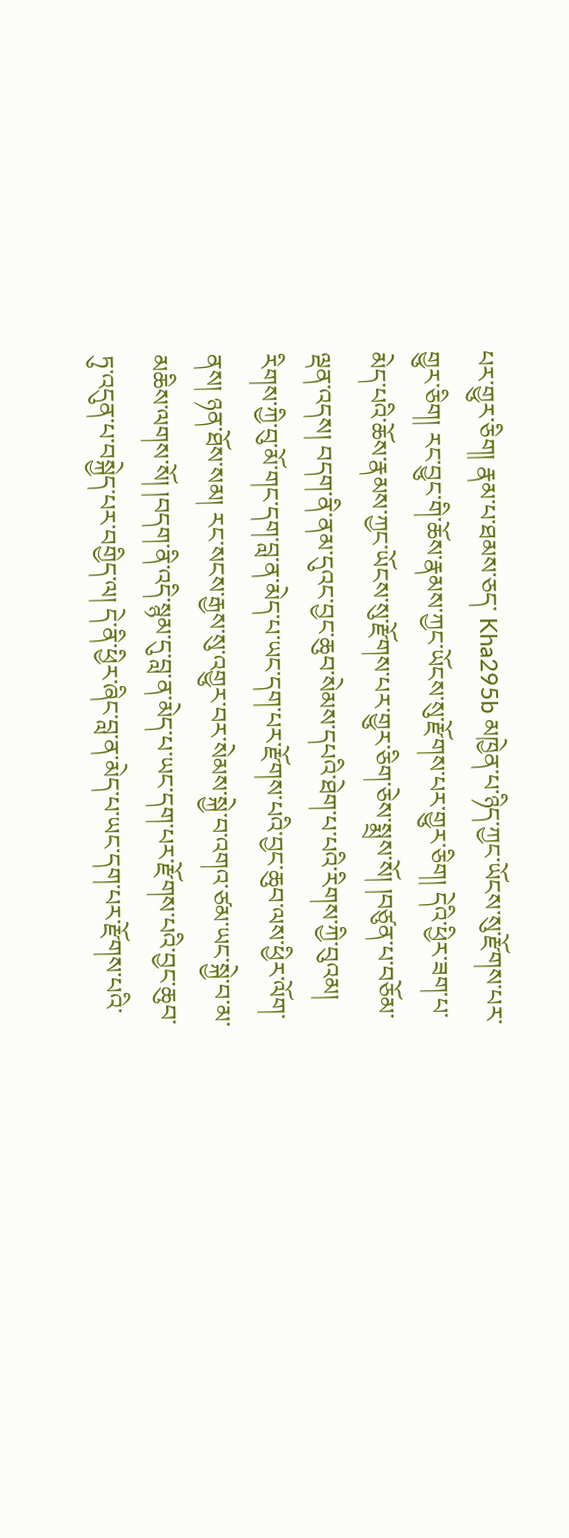པར་གྱུར་ཅིག། རྣམ་པ་ཐམས་ཅད་ Kha295b མཁྱེན་པ་ཉིད་ཀྱང་ཡོངས་སུ་རྫོགས་པར་གྱུར་ཅིག། རང་བྱུང་གི་ཆོས་རྣམས་ཀྱང་ཡོངས་སུ་རྫོགས་པར་གྱུར་ཅིག། དེའི་ཕྱིར་ཟག་པ་མེད་པའི་ཆོས་རྣམས་ཀྱང་ཡོངས་སུ་རྫོགས་པར་གྱུར་ཅིག་ཅེས་སྨྲས་སོ། །བཙུན་པ་བཅོམ་ལྡན་འདས། བདག་ནི་ནམ་དུའང་བྱང་ཆུབ་སེམས་དཔའི་ཐེག་པ་པའི་རིགས་ཀྱི་བུའམ། རིགས་ཀྱི་བུ་མོ་གང་དག་བླ་ན་མེད་པ་ཡང་དག་པར་རྫོགས་པའི་བྱང་ཆུབ་ལས་ཕྱིར་ལོག་ནས། ཉན་ཐོས་སམ། རང་སངས་རྒྱས་སུ་འགྱུར་བར་སེམས་སྐྱེ་བ་འགའ་ཙམ་ཡང་སྐྱེ་བ་མ་མཆིས་ལགས་སོ། །བདག་ནི་འདི་སྙམ་དུ་བླ་ན་མེད་པ་ཡང་དག་པར་རྫོགས་པའི་བྱང་ཆུབ་ཏུ་འདུན་པ་བསྐྱེད་པར་བགྱིད་ལ། དེ་ནི་ཕྱིར་ཞིང་བླ་ན་མེད་པ་ཡང་དག་པར་རྫོགས་པའི་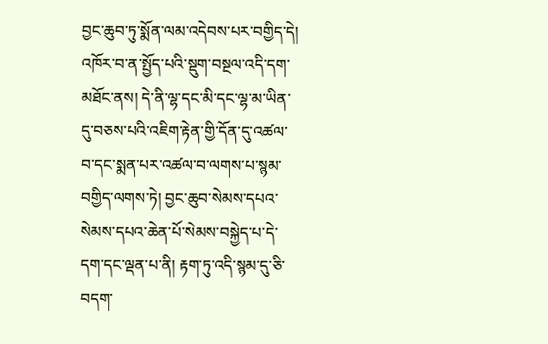བྱང་ཆུབ་ཏུ་སྨོན་ལམ་འདེབས་པར་བགྱིད་དེ། འཁོར་བ་ན་སྤྱོད་པའི་སྡུག་བསྔལ་འདི་དག་མཐོང་ནས། དེ་ནི་ལྷ་དང་མི་དང་ལྷ་མ་ཡིན་དུ་བཅས་པའི་འཇིག་རྟེན་གྱི་དོན་དུ་འཚལ་བ་དང་སྨན་པར་འཚལ་བ་ལགས་པ་སྙམ་བགྱིད་ལགས་ཏེ། བྱང་ཆུབ་སེམས་དཔའ་སེམས་དཔའ་ཆེན་པོ་སེམས་བསྐྱེད་པ་དེ་དག་དང་ལྡན་པ་ནི། རྟག་ཏུ་འདི་སྙམ་དུ་ཅི་བདག་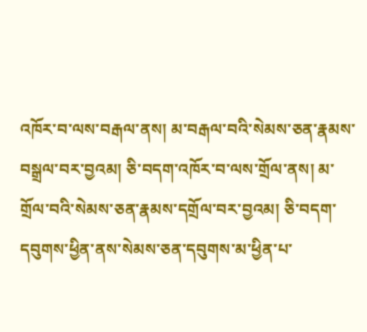འཁོར་བ་ལས་བརྒལ་ནས། མ་བརྒལ་བའི་སེམས་ཅན་རྣམས་བསྒྲལ་བར་བྱའམ། ཅི་བདག་འཁོར་བ་ལས་གྲོལ་ནས། མ་གྲོལ་བའི་སེམས་ཅན་རྣམས་དགྲོལ་བར་བྱའམ། ཅི་བདག་དབུགས་ཕྱིན་ནས་སེམས་ཅན་དབུགས་མ་ཕྱིན་པ་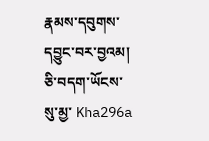རྣམས་དབུགས་དབྱུང་བར་བྱའམ། ཅི་བདག་ཡོངས་སུ་མྱ་ Kha296a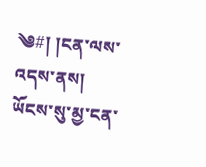༄#། །ངན་ལས་འདས་ནས། ཡོངས་སུ་མྱ་ངན་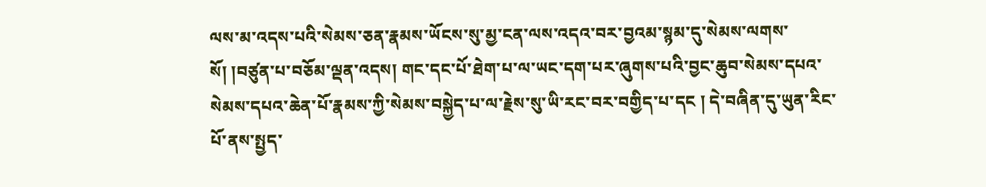ལས་མ་འདས་པའི་སེམས་ཅན་རྣམས་ཡོངས་སུ་མྱ་ངན་ལས་འདའ་བར་བྱའམ་སྙམ་དུ་སེམས་ལགས་སོ། །བཙུན་པ་བཅོམ་ལྡན་འདས། གང་དང་པོ་ཐེག་པ་ལ་ཡང་དག་པར་ཞུགས་པའི་བྱང་ཆུབ་སེམས་དཔའ་སེམས་དཔའ་ཆེན་པོ་རྣམས་ཀྱི་སེམས་བསྐྱེད་པ་ལ་རྗེས་སུ་ཡི་རང་བར་བགྱིད་པ་དང ། དེ་བཞིན་དུ་ཡུན་རིང་པོ་ནས་སྤྱད་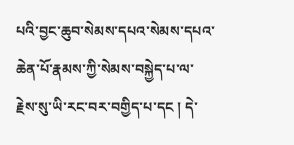པའི་བྱང་ཆུབ་སེམས་དཔའ་སེམས་དཔའ་ཆེན་པོ་རྣམས་ཀྱི་སེམས་བསྐྱེད་པ་ལ་རྗེས་སུ་ཡི་རང་བར་བགྱིད་པ་དང ། དེ་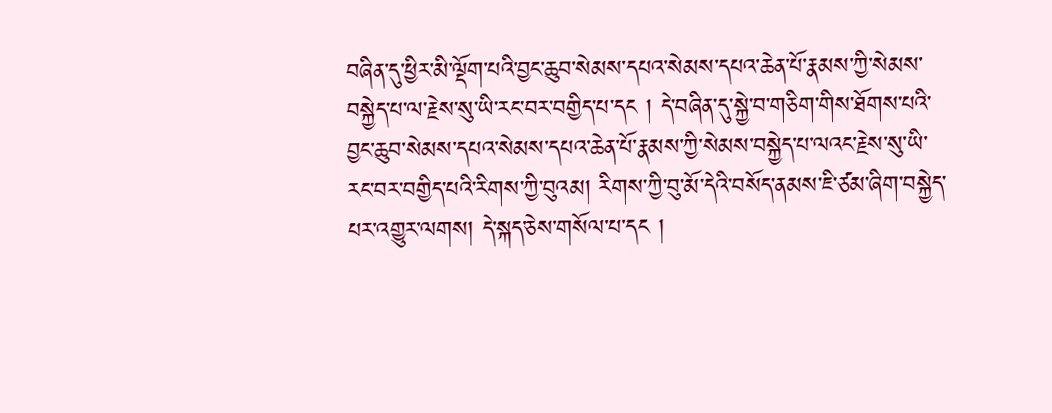བཞིན་དུ་ཕྱིར་མི་ལྡོག་པའི་བྱང་ཆུབ་སེམས་དཔའ་སེམས་དཔའ་ཆེན་པོ་རྣམས་ཀྱི་སེམས་བསྐྱེད་པ་ལ་རྗེས་སུ་ཡི་རང་བར་བགྱིད་པ་དང ། དེ་བཞིན་དུ་སྐྱེ་བ་གཅིག་གིས་ཐོགས་པའི་བྱང་ཆུབ་སེམས་དཔའ་སེམས་དཔའ་ཆེན་པོ་རྣམས་ཀྱི་སེམས་བསྐྱེད་པ་ལའང་རྗེས་སུ་ཡི་རང་བར་བགྱིད་པའི་རིགས་ཀྱི་བུའམ། རིགས་ཀྱི་བུ་མོ་དེའི་བསོད་ནམས་ཇི་ཙམ་ཞིག་བསྐྱེད་པར་འགྱུར་ལགས། དེ་སྐད་ཅེས་གསོལ་པ་དང །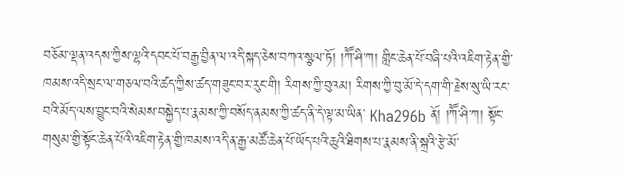བཅོམ་ལྡན་འདས་ཀྱིས་ལྷའི་དབང་པོ་བརྒྱ་བྱིན་ལ་འདི་སྐད་ཅེས་བཀའ་སྩལ་ཏོ། །ཀཽ་ཤི་ཀ། གླིང་ཆེན་པོ་བཞི་པའི་འཇིག་རྟེན་གྱི་ཁམས་འདི་སྲང་ལ་གཅལ་བའི་ཚད་ཀྱིས་ཚད་གཟུང་བར་རུང་གི། རིགས་ཀྱི་བུའམ། རིགས་ཀྱི་བུ་མོ་དེ་དག་གི་རྗེས་སུ་ཡི་རང་བའི་མོད་ལས་བྱུང་བའི་སེམས་བསྐྱེད་པ་རྣམས་ཀྱི་བསོད་ནམས་ཀྱི་ཚད་ནི་དེ་ལྟ་མ་ཡིན་ Kha296b ནོ། །ཀཽ་ཤི་ཀ། སྟོང་གསུམ་གྱི་སྟོང་ཆེན་པོའི་འཇིག་རྟེན་གྱི་ཁམས་འདི་ན་རྒྱ་མཚོ་ཆེན་པོ་ཡོད་པའི་ཆུའི་ཐིགས་པ་རྣམས་ནི་སྐྲའི་རྩེ་མོ་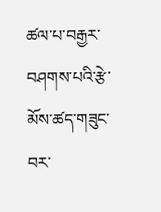ཚལ་པ་བརྒྱར་བཤགས་པའི་རྩེ་མོས་ཚད་གཟུང་བར་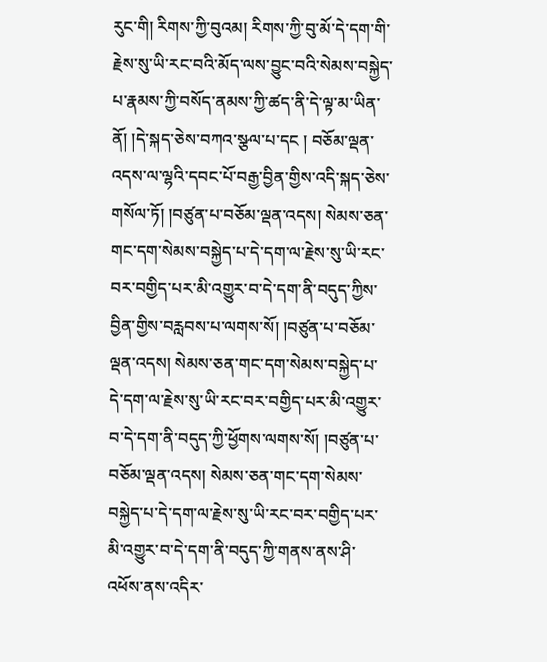རུང་གི། རིགས་ཀྱི་བུའམ། རིགས་ཀྱི་བུ་མོ་དེ་དག་གི་རྗེས་སུ་ཡི་རང་བའི་མོད་ལས་བྱུང་བའི་སེམས་བསྐྱེད་པ་རྣམས་ཀྱི་བསོད་ནམས་ཀྱི་ཚད་ནི་དེ་ལྟ་མ་ཡིན་ནོ། །དེ་སྐད་ཅེས་བཀའ་སྩལ་པ་དང ། བཅོམ་ལྡན་འདས་ལ་ལྷའི་དབང་པོ་བརྒྱ་བྱིན་གྱིས་འདི་སྐད་ཅེས་གསོལ་ཏོ། །བཙུན་པ་བཅོམ་ལྡན་འདས། སེམས་ཅན་གང་དག་སེམས་བསྐྱེད་པ་དེ་དག་ལ་རྗེས་སུ་ཡི་རང་བར་བགྱིད་པར་མི་འགྱུར་བ་དེ་དག་ནི་བདུད་ཀྱིས་བྱིན་གྱིས་བརླབས་པ་ལགས་སོ། །བཙུན་པ་བཅོམ་ལྡན་འདས། སེམས་ཅན་གང་དག་སེམས་བསྐྱེད་པ་དེ་དག་ལ་རྗེས་སུ་ཡི་རང་བར་བགྱིད་པར་མི་འགྱུར་བ་དེ་དག་ནི་བདུད་ཀྱི་ཕྱོགས་ལགས་སོ། །བཙུན་པ་བཅོམ་ལྡན་འདས། སེམས་ཅན་གང་དག་སེམས་བསྐྱེད་པ་དེ་དག་ལ་རྗེས་སུ་ཡི་རང་བར་བགྱིད་པར་མི་འགྱུར་བ་དེ་དག་ནི་བདུད་ཀྱི་གནས་ནས་ཤི་འཕོས་ནས་འདིར་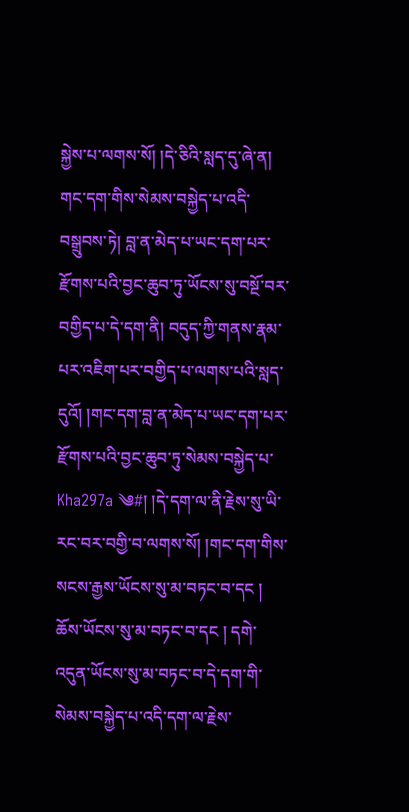སྐྱེས་པ་ལགས་སོ། །དེ་ཅིའི་སླད་དུ་ཞེ་ན། གང་དག་གིས་སེམས་བསྐྱེད་པ་འདི་བསྒྲུབས་ཏེ། བླ་ན་མེད་པ་ཡང་དག་པར་རྫོགས་པའི་བྱང་ཆུབ་ཏུ་ཡོངས་སུ་བསྔོ་བར་བགྱིད་པ་དེ་དག་ནི། བདུད་ཀྱི་གནས་རྣམ་པར་འཇིག་པར་བགྱིད་པ་ལགས་པའི་སླད་དུའོ། །གང་དག་བླ་ན་མེད་པ་ཡང་དག་པར་རྫོགས་པའི་བྱང་ཆུབ་ཏུ་སེམས་བསྐྱེད་པ་ Kha297a ༄#། །དེ་དག་ལ་ནི་རྗེས་སུ་ཡི་རང་བར་བགྱི་བ་ལགས་སོ། །གང་དག་གིས་སངས་རྒྱས་ཡོངས་སུ་མ་བཏང་བ་དང ། ཆོས་ཡོངས་སུ་མ་བཏང་བ་དང ། དགེ་འདུན་ཡོངས་སུ་མ་བཏང་བ་དེ་དག་གི་སེམས་བསྐྱེད་པ་འདི་དག་ལ་རྗེས་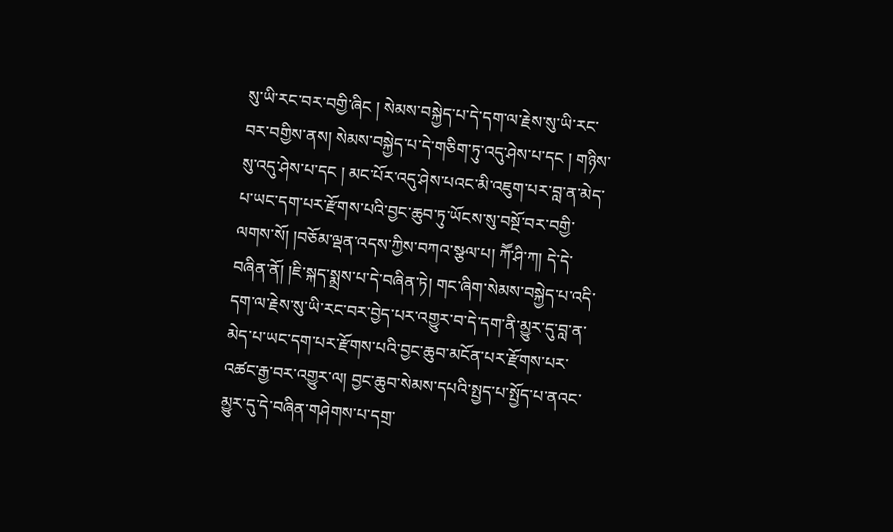སུ་ཡི་རང་བར་བགྱི་ཞིང ། སེམས་བསྐྱེད་པ་དེ་དག་ལ་རྗེས་སུ་ཡི་རང་བར་བགྱིས་ནས། སེམས་བསྐྱེད་པ་དེ་གཅིག་ཏུ་འདུ་ཤེས་པ་དང ། གཉིས་སུ་འདུ་ཤེས་པ་དང ། མང་པོར་འདུ་ཤེས་པའང་མི་འཇུག་པར་བླ་ན་མེད་པ་ཡང་དག་པར་རྫོགས་པའི་བྱང་ཆུབ་ཏུ་ཡོངས་སུ་བསྔོ་བར་བགྱི་ལགས་སོ། །བཅོམ་ལྡན་འདས་ཀྱིས་བཀའ་སྩལ་པ། ཀཽ་ཤི་ཀ། དེ་དེ་བཞིན་ནོ། །ཇི་སྐད་སྨྲས་པ་དེ་བཞིན་ཏེ། གང་ཞིག་སེམས་བསྐྱེད་པ་འདི་དག་ལ་རྗེས་སུ་ཡི་རང་བར་བྱེད་པར་འགྱུར་བ་དེ་དག་ནི་མྱུར་དུ་བླ་ན་མེད་པ་ཡང་དག་པར་རྫོགས་པའི་བྱང་ཆུབ་མངོན་པར་རྫོགས་པར་འཚང་རྒྱ་བར་འགྱུར་ལ། བྱང་ཆུབ་སེམས་དཔའི་སྤྱད་པ་སྤྱོད་པ་ནའང་མྱུར་དུ་དེ་བཞིན་གཤེགས་པ་དགྲ་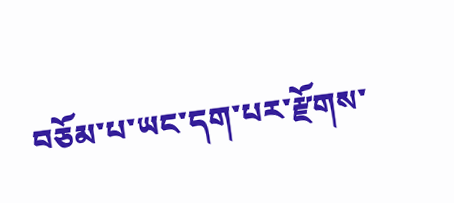བཅོམ་པ་ཡང་དག་པར་རྫོགས་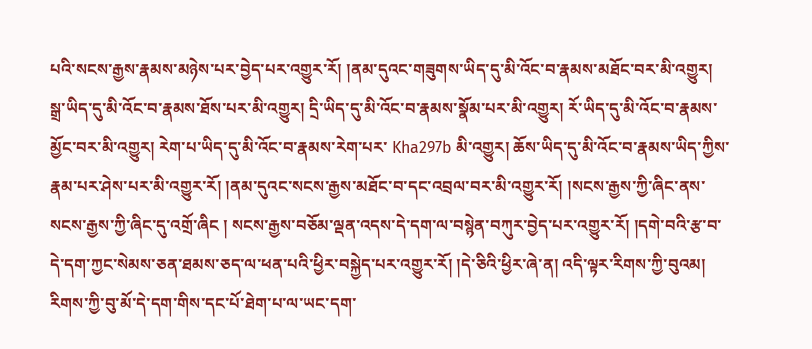པའི་སངས་རྒྱས་རྣམས་མཉེས་པར་བྱེད་པར་འགྱུར་རོ། །ནམ་དུའང་གཟུགས་ཡིད་དུ་མི་འོང་བ་རྣམས་མཐོང་བར་མི་འགྱུར། སྒྲ་ཡིད་དུ་མི་འོང་བ་རྣམས་ཐོས་པར་མི་འགྱུར། དྲི་ཡིད་དུ་མི་འོང་བ་རྣམས་སྣོམ་པར་མི་འགྱུར། རོ་ཡིད་དུ་མི་འོང་བ་རྣམས་མྱོང་བར་མི་འགྱུར། རེག་པ་ཡིད་དུ་མི་འོང་བ་རྣམས་རེག་པར་ Kha297b མི་འགྱུར། ཆོས་ཡིད་དུ་མི་འོང་བ་རྣམས་ཡིད་ཀྱིས་རྣམ་པར་ཤེས་པར་མི་འགྱུར་རོ། །ནམ་དུའང་སངས་རྒྱས་མཐོང་བ་དང་འབྲལ་བར་མི་འགྱུར་རོ། །སངས་རྒྱས་ཀྱི་ཞིང་ནས་སངས་རྒྱས་ཀྱི་ཞིང་དུ་འགྲོ་ཞིང ། སངས་རྒྱས་བཅོམ་ལྡན་འདས་དེ་དག་ལ་བསྙེན་བཀུར་བྱེད་པར་འགྱུར་རོ། །དགེ་བའི་རྩ་བ་དེ་དག་ཀྱང་སེམས་ཅན་ཐམས་ཅད་ལ་ཕན་པའི་ཕྱིར་བསྐྱེད་པར་འགྱུར་རོ། །དེ་ཅིའི་ཕྱིར་ཞེ་ན། འདི་ལྟར་རིགས་ཀྱི་བུའམ། རིགས་ཀྱི་བུ་མོ་དེ་དག་གིས་དང་པོ་ཐེག་པ་ལ་ཡང་དག་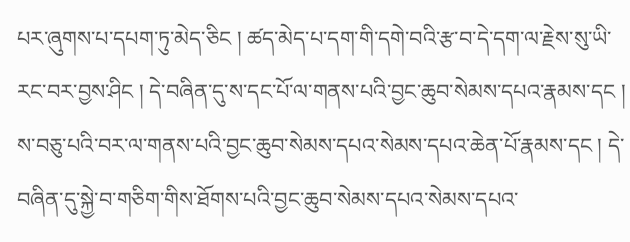པར་ཞུགས་པ་དཔག་ཏུ་མེད་ཅིང ། ཚད་མེད་པ་དག་གི་དགེ་བའི་རྩ་བ་དེ་དག་ལ་རྗེས་སུ་ཡི་རང་བར་བྱས་ཤིང ། དེ་བཞིན་དུ་ས་དང་པོ་ལ་གནས་པའི་བྱང་ཆུབ་སེམས་དཔའ་རྣམས་དང ། ས་བཅུ་པའི་བར་ལ་གནས་པའི་བྱང་ཆུབ་སེམས་དཔའ་སེམས་དཔའ་ཆེན་པོ་རྣམས་དང ། དེ་བཞིན་དུ་སྐྱེ་བ་གཅིག་གིས་ཐོགས་པའི་བྱང་ཆུབ་སེམས་དཔའ་སེམས་དཔའ་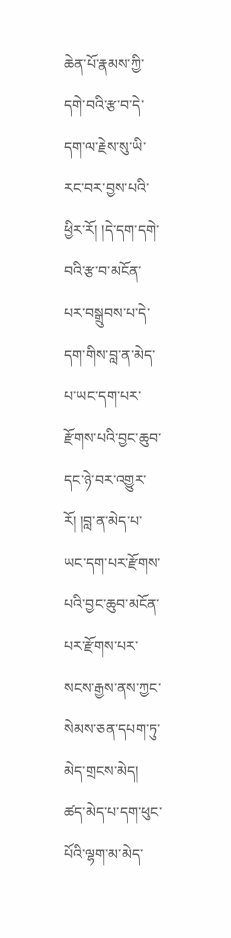ཆེན་པོ་རྣམས་ཀྱི་དགེ་བའི་རྩ་བ་དེ་དག་ལ་རྗེས་སུ་ཡི་རང་བར་བྱས་པའི་ཕྱིར་རོ། །དེ་དག་དགེ་བའི་རྩ་བ་མངོན་པར་བསྒྲུབས་པ་དེ་དག་གིས་བླ་ན་མེད་པ་ཡང་དག་པར་རྫོགས་པའི་བྱང་ཆུབ་དང་ཉེ་བར་འགྱུར་རོ། །བླ་ན་མེད་པ་ཡང་དག་པར་རྫོགས་པའི་བྱང་ཆུབ་མངོན་པར་རྫོགས་པར་སངས་རྒྱས་ནས་ཀྱང་སེམས་ཅན་དཔག་ཏུ་མེད་གྲངས་མེད། ཚད་མེད་པ་དག་ཕུང་པོའི་ལྷག་མ་མེད་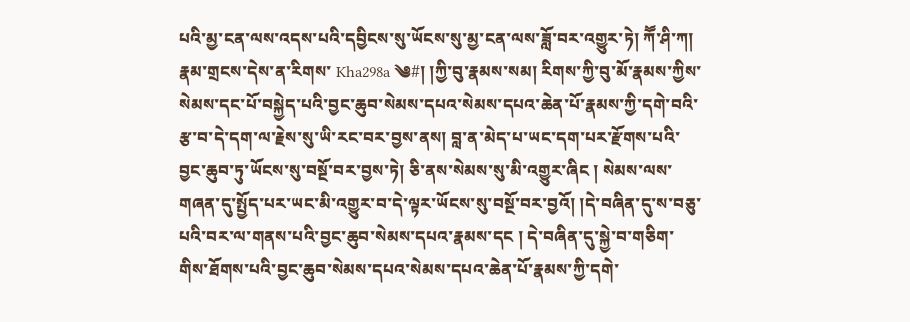པའི་མྱ་ངན་ལས་འདས་པའི་དབྱིངས་སུ་ཡོངས་སུ་མྱ་ངན་ལས་ཟློ་བར་འགྱུར་ཏེ། ཀཽ་ཤི་ཀ། རྣམ་གྲངས་དེས་ན་རིགས་ Kha298a ༄#། །ཀྱི་བུ་རྣམས་སམ། རིགས་ཀྱི་བུ་མོ་རྣམས་ཀྱིས་སེམས་དང་པོ་བསྐྱེད་པའི་བྱང་ཆུབ་སེམས་དཔའ་སེམས་དཔའ་ཆེན་པོ་རྣམས་ཀྱི་དགེ་བའི་རྩ་བ་དེ་དག་ལ་རྗེས་སུ་ཡི་རང་བར་བྱས་ནས། བླ་ན་མེད་པ་ཡང་དག་པར་རྫོགས་པའི་བྱང་ཆུབ་ཏུ་ཡོངས་སུ་བསྔོ་བར་བྱས་ཏེ། ཅི་ནས་སེམས་སུ་མི་འགྱུར་ཞིང ། སེམས་ལས་གཞན་དུ་སྤྱོད་པར་ཡང་མི་འགྱུར་བ་དེ་ལྟར་ཡོངས་སུ་བསྔོ་བར་བྱའོ། །དེ་བཞིན་དུ་ས་བཅུ་པའི་བར་ལ་གནས་པའི་བྱང་ཆུབ་སེམས་དཔའ་རྣམས་དང ། དེ་བཞིན་དུ་སྐྱེ་བ་གཅིག་གིས་ཐོགས་པའི་བྱང་ཆུབ་སེམས་དཔའ་སེམས་དཔའ་ཆེན་པོ་རྣམས་ཀྱི་དགེ་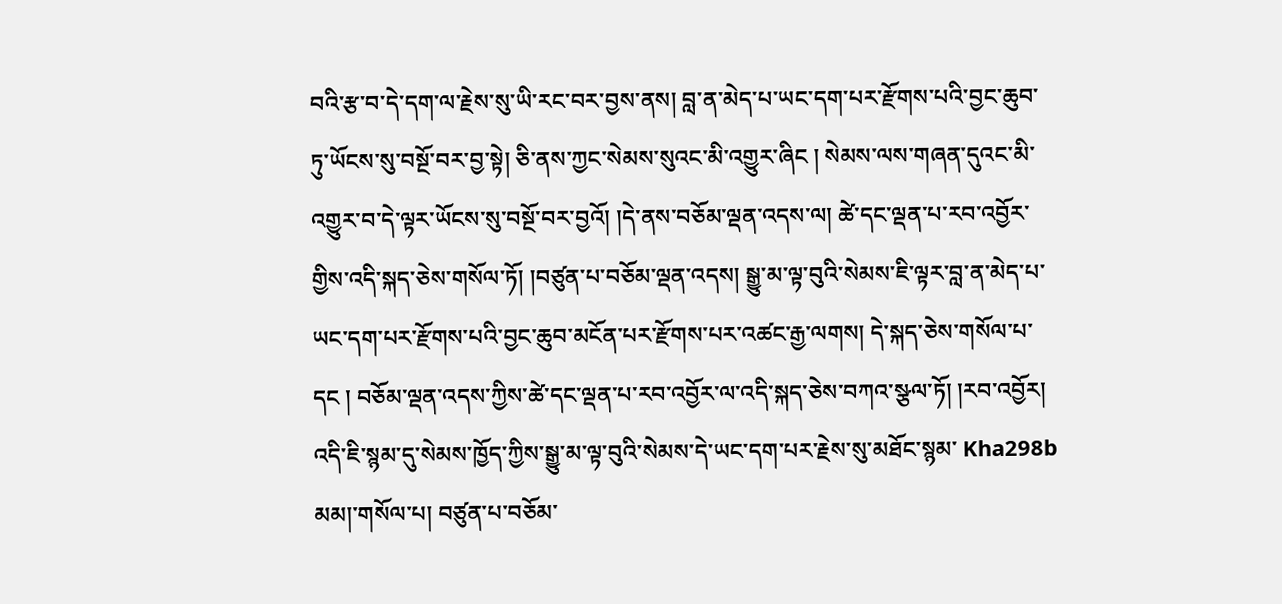བའི་རྩ་བ་དེ་དག་ལ་རྗེས་སུ་ཡི་རང་བར་བྱས་ནས། བླ་ན་མེད་པ་ཡང་དག་པར་རྫོགས་པའི་བྱང་ཆུབ་ཏུ་ཡོངས་སུ་བསྔོ་བར་བྱ་སྟེ། ཅི་ནས་ཀྱང་སེམས་སུའང་མི་འགྱུར་ཞིང ། སེམས་ལས་གཞན་དུའང་མི་འགྱུར་བ་དེ་ལྟར་ཡོངས་སུ་བསྔོ་བར་བྱའོ། །དེ་ནས་བཅོམ་ལྡན་འདས་ལ། ཚེ་དང་ལྡན་པ་རབ་འབྱོར་གྱིས་འདི་སྐད་ཅེས་གསོལ་ཏོ། །བཙུན་པ་བཅོམ་ལྡན་འདས། སྒྱུ་མ་ལྟ་བུའི་སེམས་ཇི་ལྟར་བླ་ན་མེད་པ་ཡང་དག་པར་རྫོགས་པའི་བྱང་ཆུབ་མངོན་པར་རྫོགས་པར་འཚང་རྒྱ་ལགས། དེ་སྐད་ཅེས་གསོལ་པ་དང ། བཅོམ་ལྡན་འདས་ཀྱིས་ཚེ་དང་ལྡན་པ་རབ་འབྱོར་ལ་འདི་སྐད་ཅེས་བཀའ་སྩལ་ཏོ། །རབ་འབྱོར། འདི་ཇི་སྙམ་དུ་སེམས་ཁྱོད་ཀྱིས་སྒྱུ་མ་ལྟ་བུའི་སེམས་དེ་ཡང་དག་པར་རྗེས་སུ་མཐོང་སྙམ་ Kha298b མམ།་གསོལ་པ། བཙུན་པ་བཅོམ་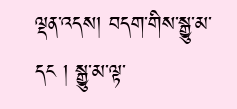ལྡན་འདས། བདག་གིས་སྒྱུ་མ་དང ། སྒྱུ་མ་ལྟ་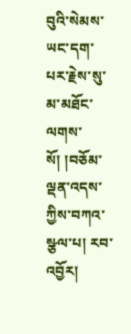བུའི་སེམས་ཡང་དག་པར་རྗེས་སུ་མ་མཐོང་ལགས་སོ། །བཅོམ་ལྡན་འདས་ཀྱིས་བཀའ་སྩལ་པ། རབ་འབྱོར།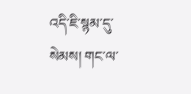འདི་ཇི་སྙམ་དུ་སེམས། གང་ལ་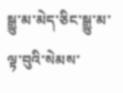སྒྱུ་མ་མེད་ཅིང་སྒྱུ་མ་ལྟ་བུའི་སེམས་